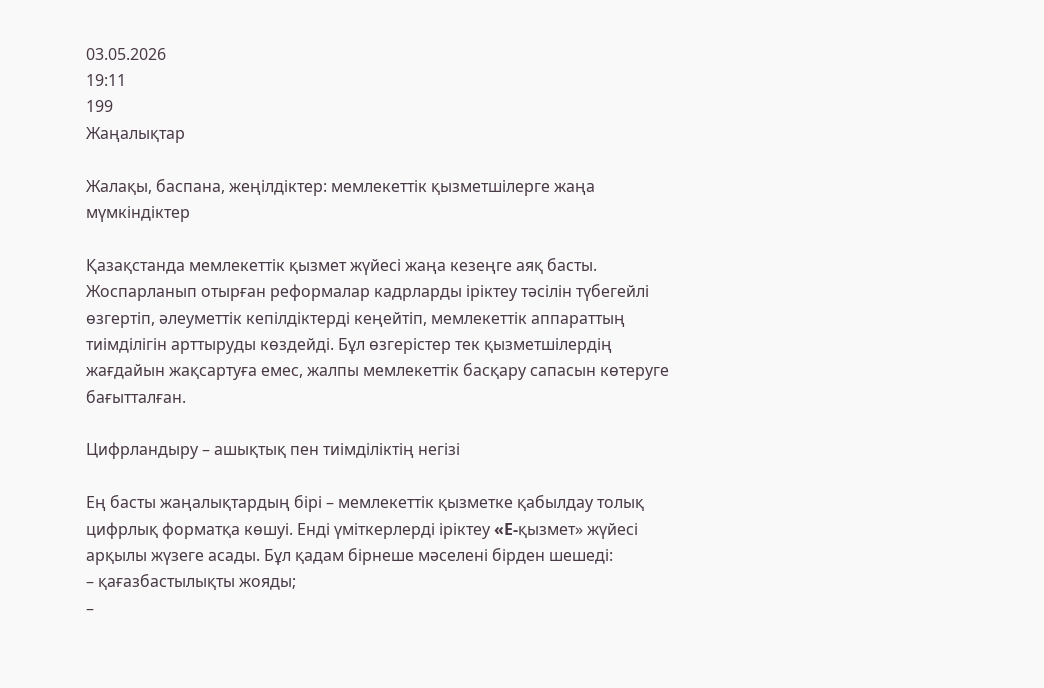03.05.2026
19:11
199
Жаңалықтар

Жалақы, баспана, жеңілдіктер: мемлекеттік қызметшілерге жаңа мүмкіндіктер

Қазақстанда мемлекеттік қызмет жүйесі жаңа кезеңге аяқ басты. Жоспарланып отырған реформалар кадрларды іріктеу тәсілін түбегейлі өзгертіп, әлеуметтік кепілдіктерді кеңейтіп, мемлекеттік аппараттың тиімділігін арттыруды көздейді. Бұл өзгерістер тек қызметшілердің жағдайын жақсартуға емес, жалпы мемлекеттік басқару сапасын көтеруге бағытталған.

Цифрландыру – ашықтық пен тиімділіктің негізі

Ең басты жаңалықтардың бірі – мемлекеттік қызметке қабылдау толық цифрлық форматқа көшуі. Енді үміткерлерді іріктеу «E-қызмет» жүйесі арқылы жүзеге асады. Бұл қадам бірнеше мәселені бірден шешеді:
– қағазбастылықты жояды;
–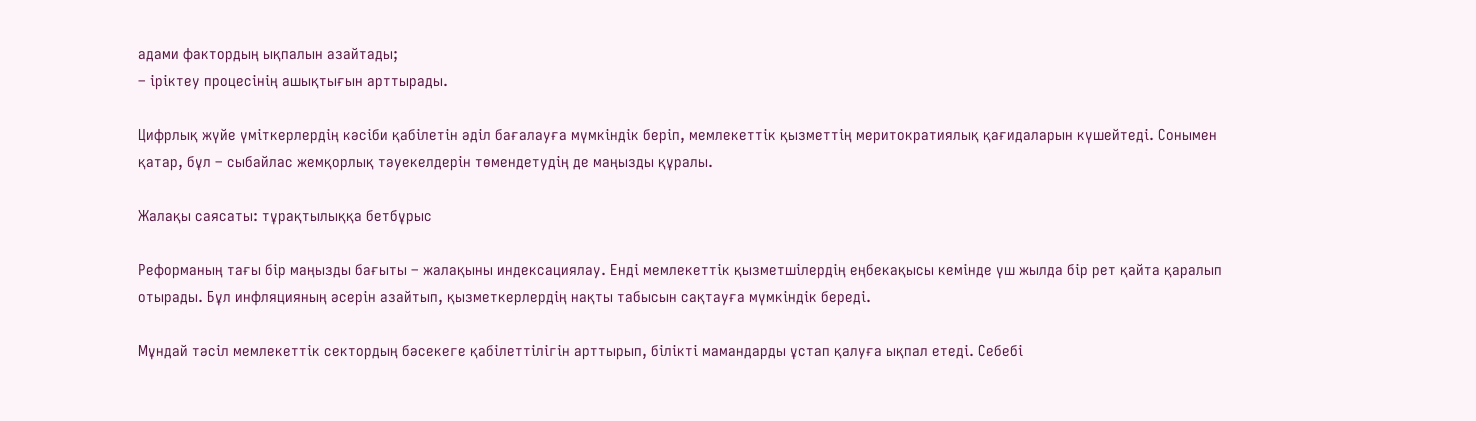адами фактордың ықпалын азайтады;
– іріктеу процесінің ашықтығын арттырады.

Цифрлық жүйе үміткерлердің кәсіби қабілетін әділ бағалауға мүмкіндік беріп, мемлекеттік қызметтің меритократиялық қағидаларын күшейтеді. Сонымен қатар, бұл – сыбайлас жемқорлық тәуекелдерін төмендетудің де маңызды құралы.

Жалақы саясаты: тұрақтылыққа бетбұрыс

Реформаның тағы бір маңызды бағыты – жалақыны индексациялау. Енді мемлекеттік қызметшілердің еңбекақысы кемінде үш жылда бір рет қайта қаралып отырады. Бұл инфляцияның әсерін азайтып, қызметкерлердің нақты табысын сақтауға мүмкіндік береді.

Мұндай тәсіл мемлекеттік сектордың бәсекеге қабілеттілігін арттырып, білікті мамандарды ұстап қалуға ықпал етеді. Себебі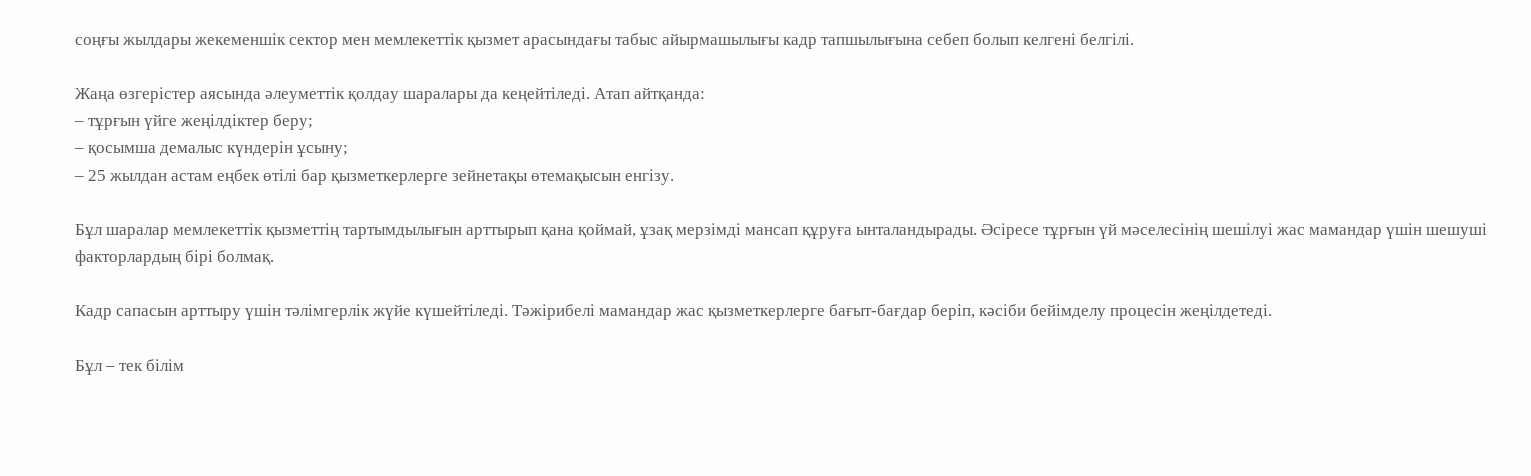соңғы жылдары жекеменшік сектор мен мемлекеттік қызмет арасындағы табыс айырмашылығы кадр тапшылығына себеп болып келгені белгілі.

Жаңа өзгерістер аясында әлеуметтік қолдау шаралары да кеңейтіледі. Атап айтқанда:
– тұрғын үйге жеңілдіктер беру;
– қосымша демалыс күндерін ұсыну;
– 25 жылдан астам еңбек өтілі бар қызметкерлерге зейнетақы өтемақысын енгізу.

Бұл шаралар мемлекеттік қызметтің тартымдылығын арттырып қана қоймай, ұзақ мерзімді мансап құруға ынталандырады. Әсіресе тұрғын үй мәселесінің шешілуі жас мамандар үшін шешуші факторлардың бірі болмақ.

Кадр сапасын арттыру үшін тәлімгерлік жүйе күшейтіледі. Тәжірибелі мамандар жас қызметкерлерге бағыт-бағдар беріп, кәсіби бейімделу процесін жеңілдетеді.

Бұл – тек білім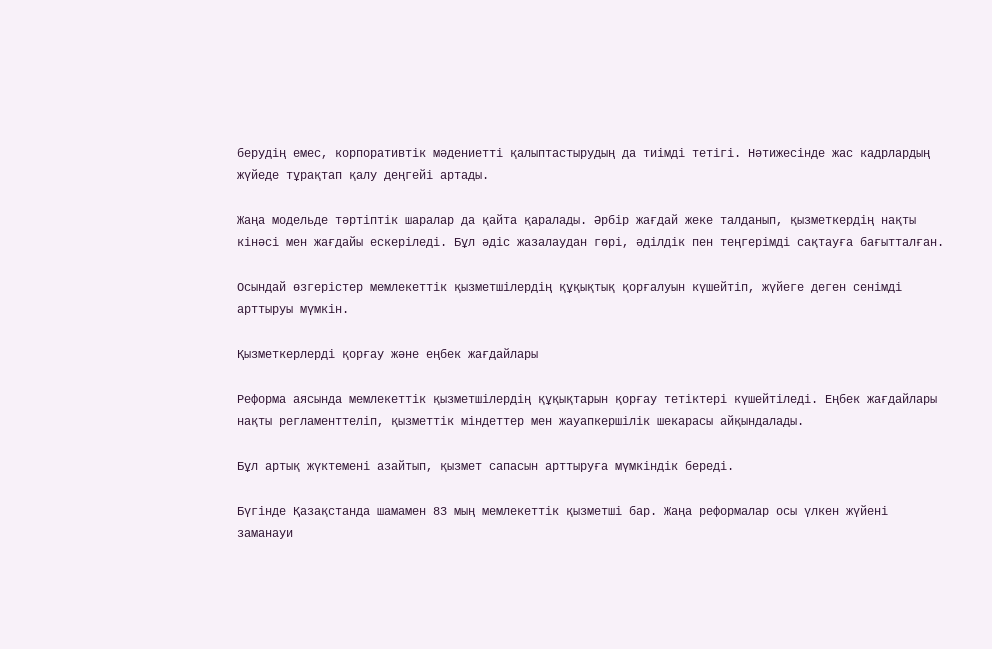берудің емес, корпоративтік мәдениетті қалыптастырудың да тиімді тетігі. Нәтижесінде жас кадрлардың жүйеде тұрақтап қалу деңгейі артады.

Жаңа модельде тәртіптік шаралар да қайта қаралады. Әрбір жағдай жеке талданып, қызметкердің нақты кінәсі мен жағдайы ескеріледі. Бұл әдіс жазалаудан гөрі, әділдік пен теңгерімді сақтауға бағытталған.

Осындай өзгерістер мемлекеттік қызметшілердің құқықтық қорғалуын күшейтіп, жүйеге деген сенімді арттыруы мүмкін.

Қызметкерлерді қорғау және еңбек жағдайлары

Реформа аясында мемлекеттік қызметшілердің құқықтарын қорғау тетіктері күшейтіледі. Еңбек жағдайлары нақты регламенттеліп, қызметтік міндеттер мен жауапкершілік шекарасы айқындалады.

Бұл артық жүктемені азайтып, қызмет сапасын арттыруға мүмкіндік береді.

Бүгінде Қазақстанда шамамен 83 мың мемлекеттік қызметші бар. Жаңа реформалар осы үлкен жүйені заманауи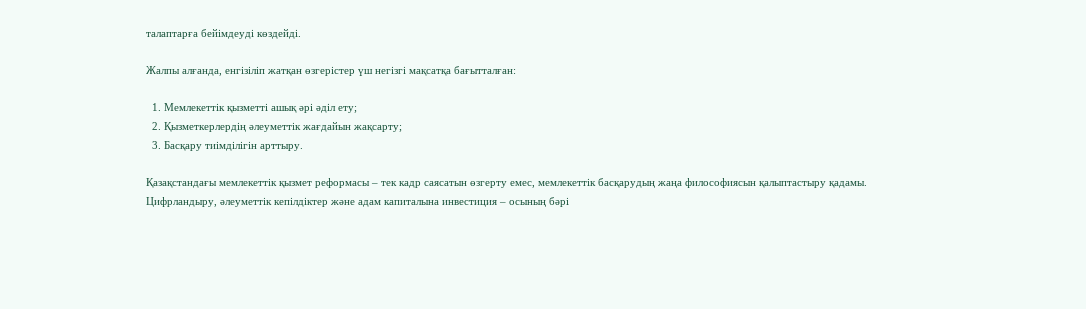талаптарға бейімдеуді көздейді.

Жалпы алғанда, енгізіліп жатқан өзгерістер үш негізгі мақсатқа бағытталған:

  1. Мемлекеттік қызметті ашық әрі әділ ету;
  2. Қызметкерлердің әлеуметтік жағдайын жақсарту;
  3. Басқару тиімділігін арттыру.

Қазақстандағы мемлекеттік қызмет реформасы – тек кадр саясатын өзгерту емес, мемлекеттік басқарудың жаңа философиясын қалыптастыру қадамы. Цифрландыру, әлеуметтік кепілдіктер және адам капиталына инвестиция – осының бәрі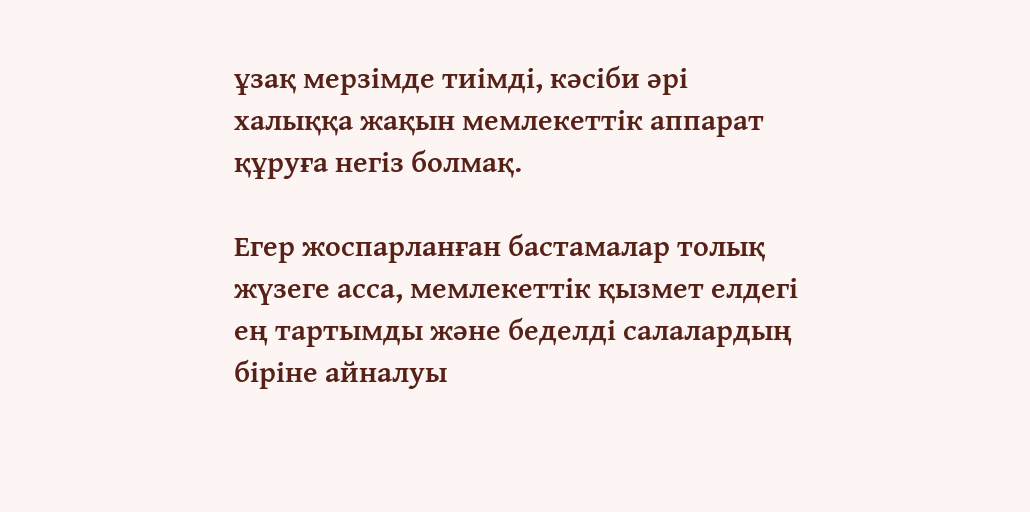ұзақ мерзімде тиімді, кәсіби әрі халыққа жақын мемлекеттік аппарат құруға негіз болмақ.

Егер жоспарланған бастамалар толық жүзеге асса, мемлекеттік қызмет елдегі ең тартымды және беделді салалардың біріне айналуы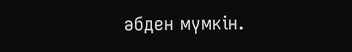әбден мүмкін.